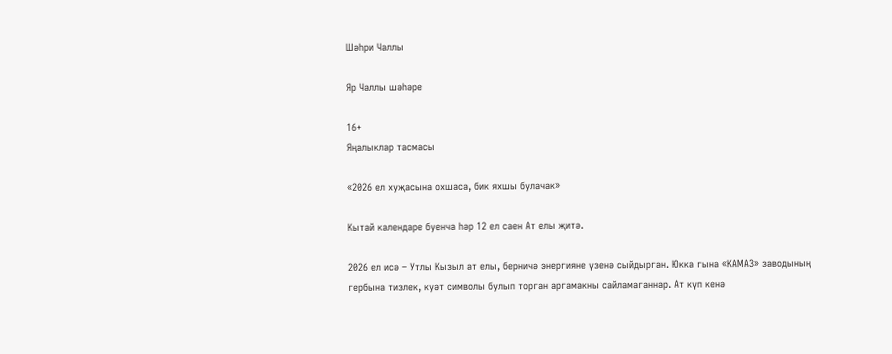Шәһри Чаллы

Яр Чаллы шәһәре

16+
Яңалыклар тасмасы

«2026 ел хуҗасына охшаса, бик яхшы булачак»

Кытай календаре буенча һәр 12 ел саен Ат елы җитә.

2026 ел исә – Утлы Кызыл ат елы, берничә энергияне үзенә сыйдырган. Юкка гына «КАМАЗ» заводының гербына тизлек, куәт символы булып торган аргамакны сайламаганнар. Ат күп кенә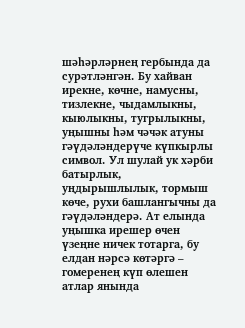шәһәрләрнең гербында да сурәтләнгән. Бу хайван ирекне, көчне, намусны, тизлекне, чыдамлыкны, кыюлыкны, тугрылыкны, уңышны һәм чәчәк атуны гәүдәләндерүче күпкырлы символ. Ул шулай ук хәрби батырлык, уңдырышлылык, тормыш көче, рухи башлангычны да гәүдәләндерә. Ат елында уңышка ирешер өчен үзеңне ничек тотарга, бу елдан нәрсә көтәргә – гомеренең күп өлешен атлар янында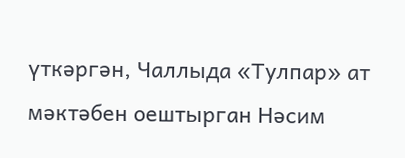үткәргән, Чаллыда «Тулпар» ат мәктәбен оештырган Нәсим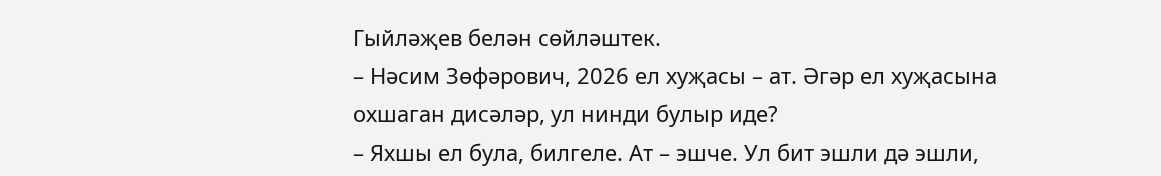Гыйләҗев белән сөйләштек.
– Нәсим Зөфәрович, 2026 ел хуҗасы – ат. Әгәр ел хуҗасына охшаган дисәләр, ул нинди булыр иде?
– Яхшы ел була, билгеле. Ат – эшче. Ул бит эшли дә эшли,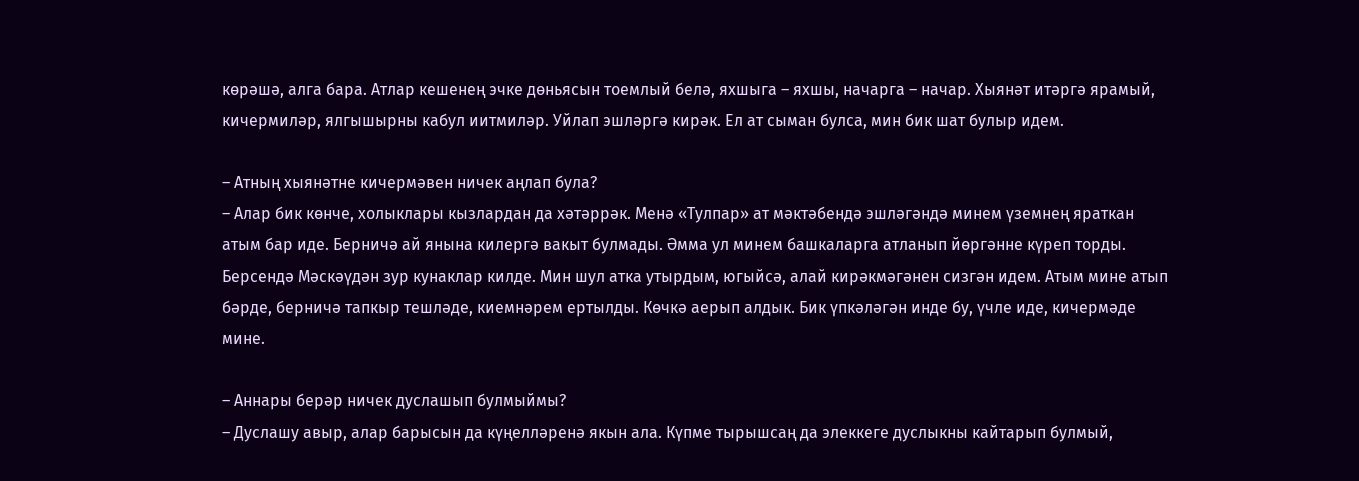көрәшә, алга бара. Атлар кешенең эчке дөньясын тоемлый белә, яхшыга – яхшы, начарга – начар. Хыянәт итәргә ярамый, кичермиләр, ялгышырны кабул иитмиләр. Уйлап эшләргә кирәк. Ел ат сыман булса, мин бик шат булыр идем.

– Атның хыянәтне кичермәвен ничек аңлап була?
– Алар бик көнче, холыклары кызлардан да хәтәррәк. Менә «Тулпар» ат мәктәбендә эшләгәндә минем үземнең яраткан атым бар иде. Берничә ай янына килергә вакыт булмады. Әмма ул минем башкаларга атланып йөргәнне күреп торды. Берсендә Мәскәүдән зур кунаклар килде. Мин шул атка утырдым, югыйсә, алай кирәкмәгәнен сизгән идем. Атым мине атып бәрде, берничә тапкыр тешләде, киемнәрем ертылды. Көчкә аерып алдык. Бик үпкәләгән инде бу, үчле иде, кичермәде мине.

– Аннары берәр ничек дуслашып булмыймы?
– Дуслашу авыр, алар барысын да күңелләренә якын ала. Күпме тырышсаң да элеккеге дуслыкны кайтарып булмый,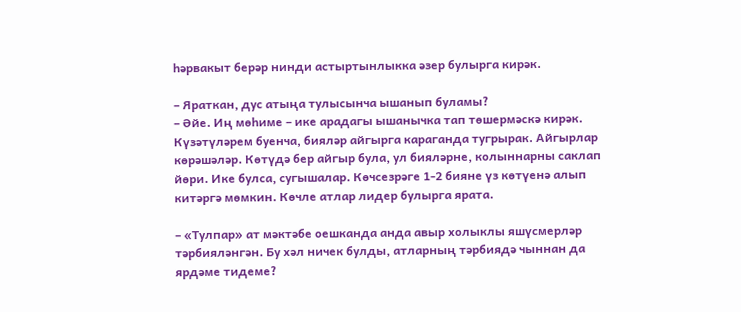һәрвакыт берәр нинди астыртынлыкка әзер булырга кирәк.

– Яраткан, дус атыңа тулысынча ышанып буламы?
– Әйе. Иң мөһиме – ике арадагы ышанычка тап төшермәскә кирәк. Күзәтүләрем буенча, бияләр айгырга караганда тугрырак. Айгырлар көрәшәләр. Көтүдә бер айгыр була, ул бияләрне, колыннарны саклап йөри. Ике булса, сугышалар. Көчсезрәге 1-2 бияне үз көтүенә алып китәргә мөмкин. Көчле атлар лидер булырга ярата.

– «Тулпар» ат мәктәбе оешканда анда авыр холыклы яшүсмерләр тәрбияләнгән. Бу хәл ничек булды, атларның тәрбиядә чыннан да ярдәме тидеме?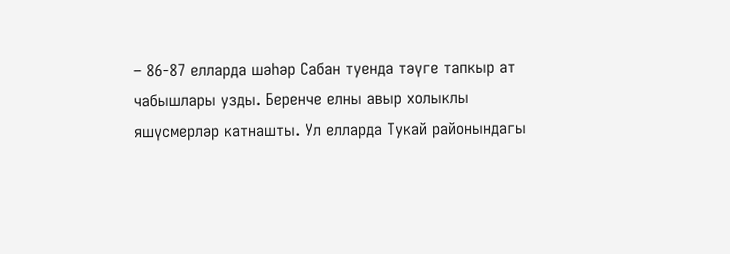– 86-87 елларда шәһәр Сабан туенда тәүге тапкыр ат чабышлары узды. Беренче елны авыр холыклы яшүсмерләр катнашты. Ул елларда Тукай районындагы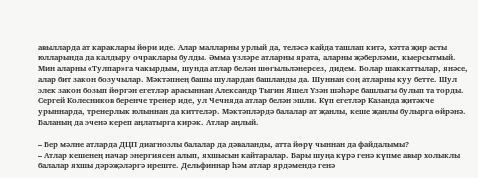авылларда ат караклары йөри иде. Алар малларны урлый да, теләсә кайда ташлап китә, хәтта җир асты юлларында да калдыру очраклары булды. Әмма үзләре атларны ярата, аларны җәберләми, кыерсытмый. Мин аларны «Тулпар»га чакырдым, шунда атлар белән шөгыльләнерсез, дидем. Болар шаккаттылар, янәсе, алар бит закон бозучылар. Мәктәпнең башы шулардан башланды да. Шуннан соң атларны куу бетте. Шул элек закон бозып йөргән егетләр арасыннан Александр Тыгин Яшел Үзән шәһәре башлыгы булып та торды. Сергей Колесников беренче тренер иде, ул Чечняда атлар белән эшли. Күп егетләр Казанда җитәкче урыннарда, тренерлык юлыннан да киттеләр. Мәктәпләрдә балалар ат җанлы, кеше җанлы булырга өйрәнә. Баланың да эченә кереп аңлатырга кирәк. Атлар аңлый.

– Бер мәлне атларда ДЦП диагнозлы балалар да дәваланды, атта йөрү чыннан да файдалымы?
– Атлар кешенең начар энергиясен алып, яхшысын кайтаралар. Бары шуңа күрә генә күпме авыр холыклы балалар яхшы дәрәҗәләргә иреште. Дельфиннар һәм атлар ярдәмендә генә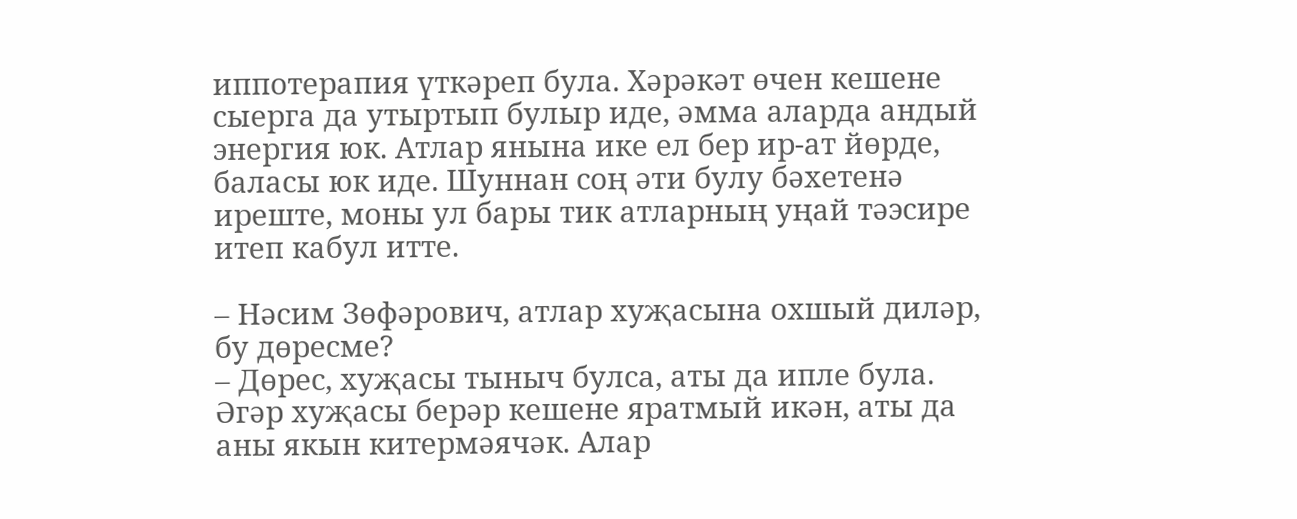иппотерапия үткәреп була. Хәрәкәт өчен кешене сыерга да утыртып булыр иде, әмма аларда андый энергия юк. Атлар янына ике ел бер ир-ат йөрде, баласы юк иде. Шуннан соң әти булу бәхетенә иреште, моны ул бары тик атларның уңай тәэсире итеп кабул итте.

– Нәсим Зөфәрович, атлар хуҗасына охшый диләр, бу дөресме?
– Дөрес, хуҗасы тыныч булса, аты да ипле була. Әгәр хуҗасы берәр кешене яратмый икән, аты да аны якын китермәячәк. Алар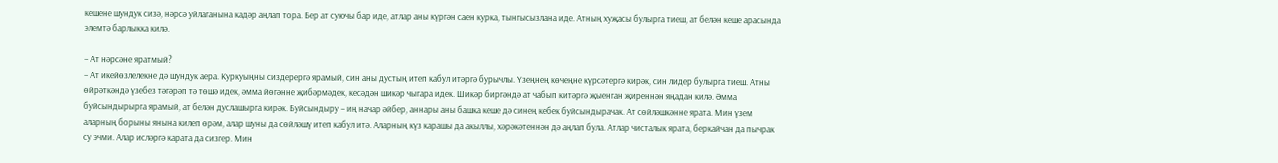кешене шундук сизә, нәрсә уйлаганына кадәр аңлап тора. Бер ат суючы бар иде, атлар аны күргән саен курка, тынгысызлана иде. Атның хуҗасы булырга тиеш, ат белән кеше арасында элемтә барлыкка килә.

– Ат нәрсәне яратмый?
– Ат икейөзлелекне дә шундук аера. Куркуыңны сиздерергә ярамый, син аны дустың итеп кабул итәргә бурычлы. Үзеңнең көчеңне күрсәтергә кирәк, син лидер булырга тиеш. Атны өйрәткәндә үзебез тәгәрәп тә төшә идек, әмма йөгәнне җибәрмәдек, кесәдән шикәр чыгара идек. Шикәр биргәндә ат чабып китәргә җыенган җиреннән яңадан килә. Әмма буйсындырырга ярамый, ат белән дуслашырга кирәк. Буйсындыру – иң начар әйбер, аннары аны башка кеше дә синең кебек буйсындырачак. Ат сөйләшкәнне ярата. Мин үзем аларның борыны янына килеп өрәм, алар шуны да сөйләшү итеп кабул итә. Аларның күз карашы да акыллы, хәрәкәтеннән дә аңлап була. Атлар чисталык ярата, беркайчан да пычрак су эчми. Алар исләргә карата да сизгер. Мин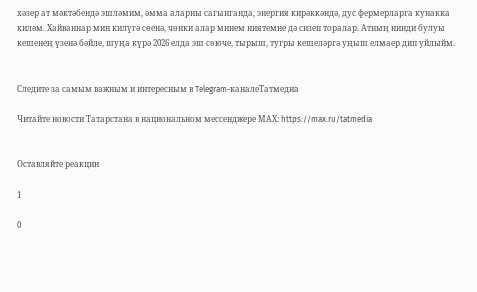хәзер ат мәктәбендә эшләмим, әмма аларны сагынганда, энергия кирәккәндә, дус фермерларга кунакка киләм. Хайваннар мин килүгә сөенә, чөнки алар минем ниятемне дә сизеп торалар. Атның нинди булуы кешенең үзенә бәйле, шуңа күрә 2026 елда эш сөюче, тырыш, тугры кешеләргә уңыш елмаер дип уйлыйм.


Следите за самым важным и интересным в Telegram-каналеТатмедиа

Читайте новости Татарстана в национальном мессенджере MАХ: https://max.ru/tatmedia


Оставляйте реакции

1

0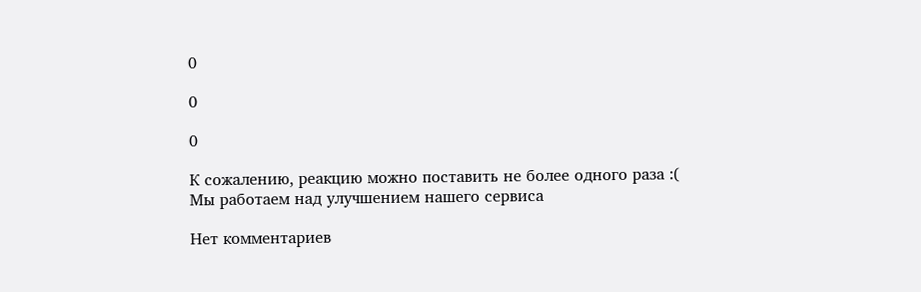0

0

0

К сожалению, реакцию можно поставить не более одного раза :(
Мы работаем над улучшением нашего сервиса

Нет комментариев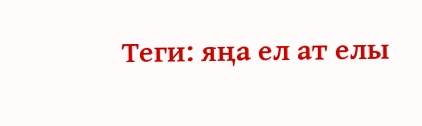Теги: яңа ел ат елы